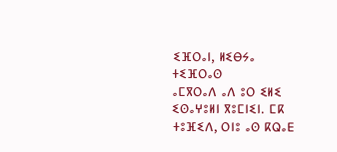ⵉⴼⵔⴰⵏ, ⵍⵉⴱⵢⴰ
ⵜⵉⴼⵔⴰⵙ
ⴰⵎⴳⵔⴰⴷ ⴰⴷ ⵓⵔ ⵉⵍⵉ ⵉⵙⴰⵖⵓⵍⵏ ⴳⵓⵎⵏⵉⵏ. ⵎⴽ ⵜⵓⴼⵉⴷ, ⵔⵏⵓ ⴰⵙ ⴽⵕⴰⴹ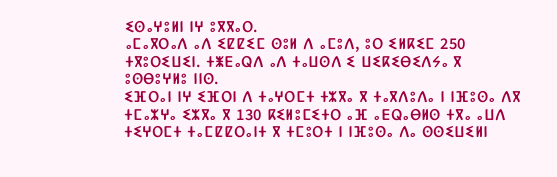ⵉⵙⴰⵖⵓⵍⵏ ⵏⵖ ⵓⴳⴳⴰⵔ.
ⴰⵎⴰⴳⵔⴰⴷ ⴰⴷ ⵉⵇⵇⵉⵎ ⵙⵓⵍ ⴷ ⴰⵎⵓⴷ, ⵓⵔ ⵉⵍⴽⵉⵎ 250 ⵜⴳⵓⵔⵉⵡⵉⵏ. ⵜⵥⴹⴰⵕⴷ ⴰⴷ ⵜⴰⵡⵙⴷ ⵉ ⵡⵉⴽⵉⴱⵉⴷⵢⴰ ⴳ ⵓⵙⴱⵓⵖⵍⵓ ⵏⵏⵙ.
ⵉⴼⵔⴰⵏ ⵏⵖ ⵉⴼⵔⵏ ⴷ ⵜⴰⵖⵔⵎⵜ ⵜⵣⴳⴰ ⴳ ⵜⴰⴳⴷⵓⴷⴰ ⵏ ⵏⴼⵓⵙⴰ ⴷⴳ ⵜⵎⴰⵣⵖⴰ ⵉⵣⴳⴰ ⴳ 130 ⴽⵉⵍⵓⵎⵉⵜⵔ ⴰⴼ ⴰⴹⵕⴰⴱⵍⵙ ⵜⴳⴰ ⴰⵡⴷ ⵜⵉⵖⵔⵎⵜ ⵜⴰⵎⵇⵇⵔⴰⵏⵜ ⴳ ⵜⵎⵓⵔⵜ ⵏ ⵏⴼⵓⵙⴰ ⴷⴰ ⵙⵙⵉⵡⵉⵍⵏ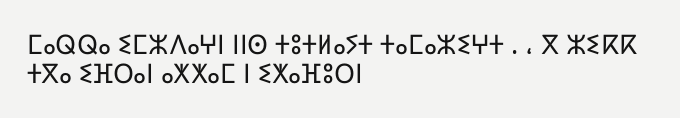ⵎⴰⵕⵕⴰ ⵉⵎⵣⴷⴰⵖⵏ ⵏⵏⵙ ⵜⵓⵜⵍⴰⵢⵜ ⵜⴰⵎⴰⵣⵉⵖⵜ . ، ⴳ ⵣⵉⴽⴽ ⵜⴳⴰ ⵉⴼⵔⴰⵏ ⴰⵅⵅⴰⵎ ⵏ ⵉⵅⴰⴼⵓⵔⵏ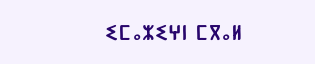ⵉⵎⴰⵣⵉⵖⵏ ⵎⴳⴰⵍ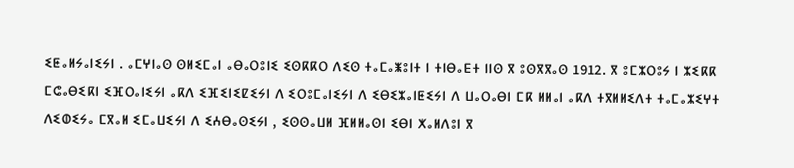ⵉⵟⴰⵍⵢⴰⵏⵉⵢⵏ . ⴰⵎⵖⵏⴰⵙ ⵙⵍⵉⵎⴰⵏ ⴰⴱⴰⵔⵓⵏⵉ ⵉⵙⴽⴽⵔ ⴷⵉⵙ ⵜⴰⵎⴰⵥⵓⵏⵜ ⵏ ⵜⵏⴱⴰⴹⵜ ⵏⵏⵙ ⴳ ⵓⵙⴳⴳⴰⵙ 1912. ⴳ ⵓⵎⵣⵔⵓⵢ ⵏ ⵣⵉⴽⴽ ⵎⵛⴰⴱⵉⴽⵏ ⵉⴼⵔⴰⵏⵉⵢⵏ ⴰⴽⴷ ⵉⴼⵉⵏⵉⵇⵉⵢⵏ ⴷ ⵉⵔⵓⵎⴰⵏⵉⵢⵏ ⴷ ⵉⴱⵉⵣⴰⵏⵟⵉⵢⵏ ⴷ ⵡⴰⵔⴰⴱⵏ ⵎⴽ ⵍⵍⴰⵏ ⴰⴽⴷ ⵜⴳⵍⵍⵉⴷⵜ ⵜⴰⵎⴰⵣⵉⵖⵜ ⴷⵉⵀⵉⵢⴰ ⵎⴳⴰⵍ ⵉⵎⴰⵡⵉⵢⵏ ⴷ ⵉⵄⴱⴰⵙⵉⵢⵏ , ⵉⵙⵙⴰⵡⵍ ⴼⵍⵍⴰⵙⵏ ⵉⴱⵏ ⵅⴰⵍⴷⵓⵏ ⴳ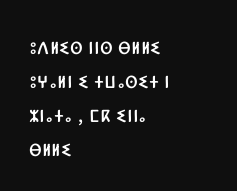ⵓⴷⵍⵉⵙ ⵏⵏⵙ ⴱⵍⵍⵉ ⵓⵖⴰⵍⵏ ⵉ ⵜⵡⴰⵙⵉⵜ ⵏ ⵣⵏⴰⵜⴰ , ⵎⴽ ⵉⵏⵏⴰ ⴱⵍⵍⵉ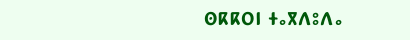ⵙⴽⴽⵔⵏ ⵜⴰⴳⴷⵓⴷⴰ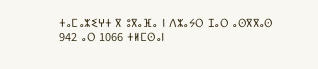ⵜⴰⵎⴰⵣⵉⵖⵜ ⴳ ⵓⴳⴰⴼⴰ ⵏ ⴷⵣⴰⵢⵔ ⵊⴰⵔ ⴰⵙⴳⴳⴰⵙ 942 ⴰⵔ 1066 ⵜⵍⵎⵙⴰⵏ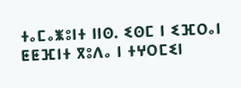ⵜⴰⵎⴰⵥⵓⵏⵜ ⵏⵏⵙ. ⵉⵙⵎ ⵏ ⵉⴼⵔⴰⵏ ⵟⵟⴼⵏⵜ ⴳⵓⴷⴰ ⵏ ⵜⵖⵔⵎⵉⵏ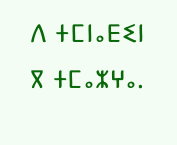ⴷ ⵜⵎⵏⴰⴹⵉⵏ ⴳ ⵜⵎⴰⵣⵖⴰ.